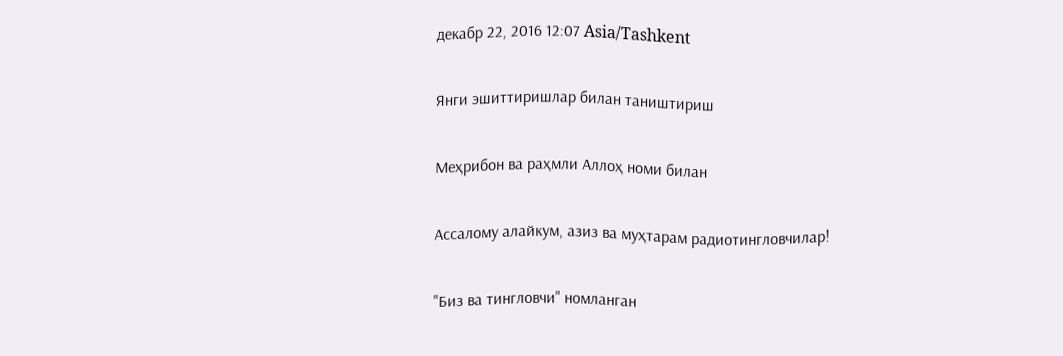декабр 22, 2016 12:07 Asia/Tashkent

Янги эшиттиришлар билан таништириш

Меҳрибон ва раҳмли Аллоҳ номи билан

Ассалому алайкум, азиз ва муҳтарам радиотингловчилар!

"Биз ва тингловчи" номланган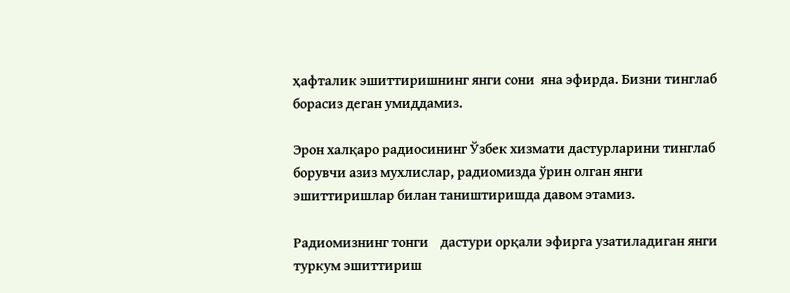ҳафталик эшиттиришнинг янги сони  яна эфирда. Бизни тинглаб  борасиз деган умиддамиз.

Эрон халқаро радиосининг Ўзбек хизмати дастурларини тинглаб борувчи азиз мухлислар, радиомизда ўрин олган янги эшиттиришлар билан таништиришда давом этамиз.

Радиомизнинг тонги    дастури орқали эфирга узатиладиган янги туркум эшиттириш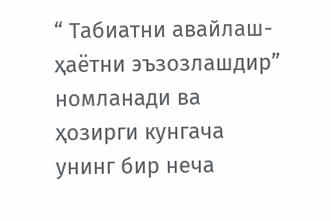“ Табиатни авайлаш-ҳаётни эъзозлашдир” номланади ва ҳозирги кунгача унинг бир неча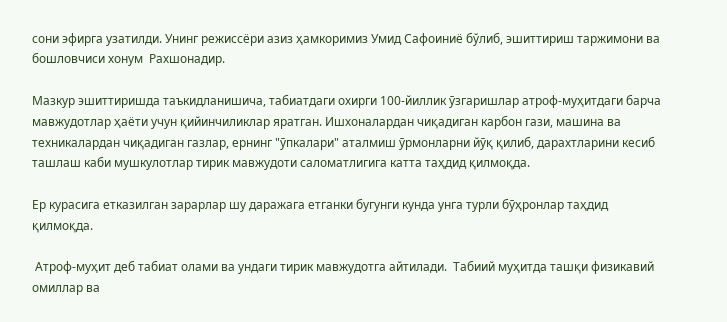сони эфирга узатилди. Унинг режиссёри азиз ҳамкоримиз Умид Сафоиниё бўлиб, эшиттириш таржимони ва бошловчиси хонум  Рахшонадир.

Мазкур эшиттиришда таъкидланишича, табиатдаги охирги 100-йиллик ӯзгаришлар атроф-муҳитдаги барча мавжудотлар ҳаёти учун қийинчиликлар яратган. Ишхоналардан чиқадиган карбон гази, машина ва техникалардан чиқадиган газлар, ернинг "ӯпкалари" аталмиш ӯрмонларни йӯқ қилиб, дарахтларини кесиб ташлаш каби мушкулотлар тирик мавжудоти саломатлигига катта таҳдид қилмоқда.

Ер курасига етказилган зарарлар шу даражага етганки бугунги кунда унга турли бӯҳронлар таҳдид қилмоқда.

 Атроф-муҳит деб табиат олами ва ундаги тирик мавжудотга айтилади.  Табиий муҳитда ташқи физикавий омиллар ва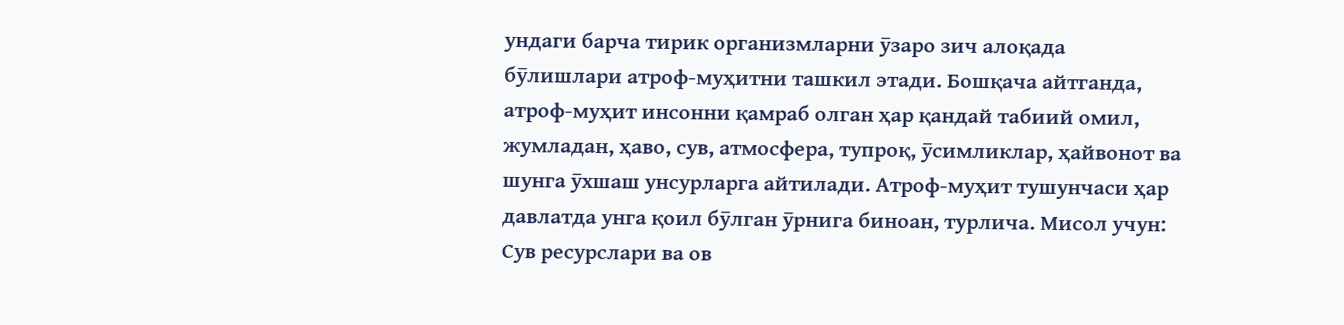ундаги барча тирик организмларни ӯзаро зич алоқада бӯлишлари атроф-муҳитни ташкил этади. Бошқача айтганда, атроф-муҳит инсонни қамраб олган ҳар қандай табиий омил, жумладан, ҳаво, сув, атмосфера, тупроқ, ӯсимликлар, ҳайвонот ва шунга ӯхшаш унсурларга айтилади. Атроф-муҳит тушунчаси ҳар давлатда унга қоил бӯлган ӯрнига биноан, турлича. Мисол учун: Сув ресурслари ва ов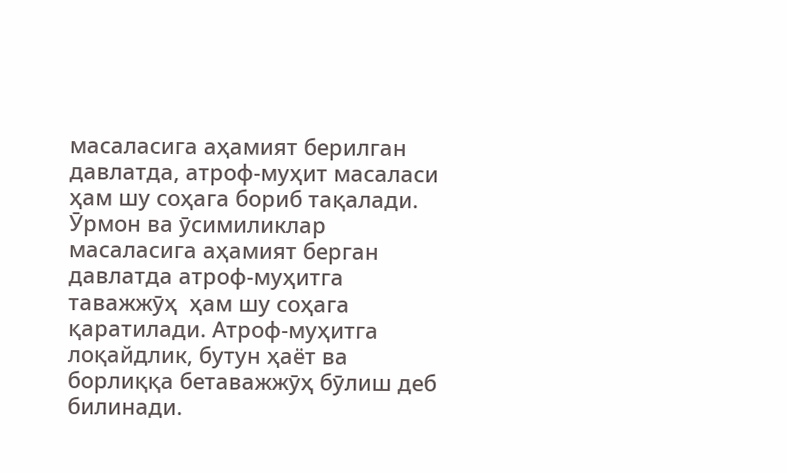масаласига аҳамият берилган давлатда, атроф-муҳит масаласи ҳам шу соҳага бориб тақалади. Ӯрмон ва ӯсимиликлар масаласига аҳамият берган давлатда атроф-муҳитга таважжӯҳ  ҳам шу соҳага қаратилади. Атроф-муҳитга лоқайдлик, бутун ҳаёт ва борлиққа бетаважжӯҳ бӯлиш деб билинади.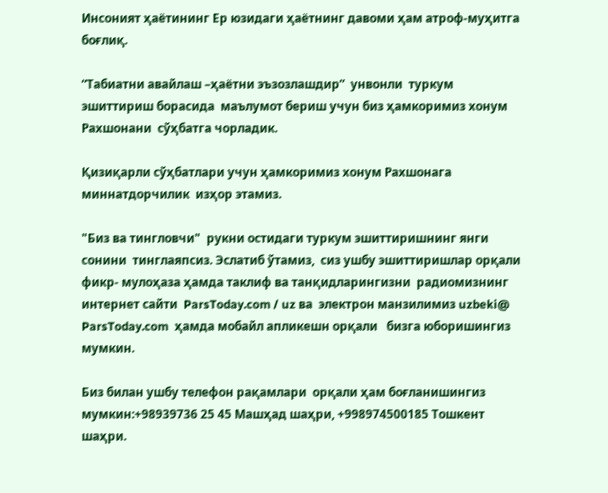Инсоният ҳаётининг Ер юзидаги ҳаётнинг давоми ҳам атроф-муҳитга боғлиқ.

“Табиатни авайлаш –ҳаётни эъзозлашдир”  унвонли  туркум эшиттириш борасида  маълумот бериш учун биз ҳамкоримиз хонум Рахшонани  сўҳбатга чорладик.

Қизиқарли сўҳбатлари учун ҳамкоримиз хонум Рахшонага миннатдорчилик  изҳор этамиз.

"Биз ва тингловчи"  рукни остидаги туркум эшиттиришнинг янги сонини  тинглаяпсиз. Эслатиб ўтамиз,  сиз ушбу эшиттиришлар орқали фикр- мулоҳаза ҳамда таклиф ва танқидларингизни  радиомизнинг  интернет сайти  ParsToday.com / uz ва  электрон манзилимиз uzbeki@ ParsToday.com  ҳамда мобайл апликешн орқали   бизга юборишингиз мумкин.

Биз билан ушбу телефон рақамлари  орқали ҳам боғланишингиз  мумкин:+98939736 25 45 Машҳад шаҳри, +998974500185 Тошкент шаҳри.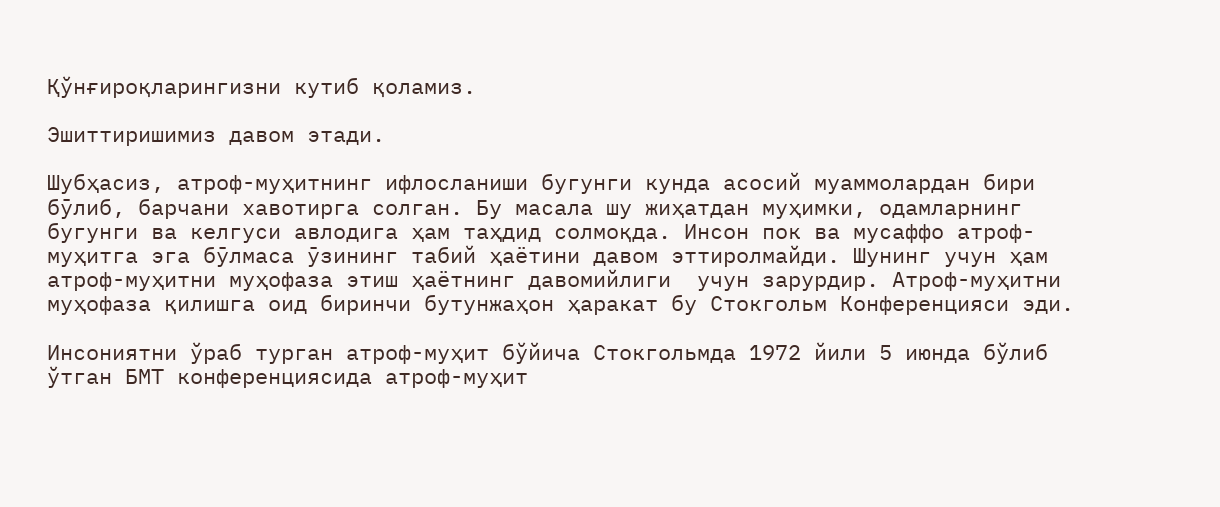Қўнғироқларингизни кутиб қоламиз.

Эшиттиришимиз давом этади.

Шубҳасиз, атроф-муҳитнинг ифлосланиши бугунги кунда асосий муаммолардан бири  бӯлиб, барчани хавотирга солган. Бу масала шу жиҳатдан муҳимки, одамларнинг бугунги ва келгуси авлодига ҳам таҳдид солмоқда. Инсон пок ва мусаффо атроф-муҳитга эга бӯлмаса ӯзининг табий ҳаётини давом эттиролмайди. Шунинг учун ҳам атроф-муҳитни муҳофаза этиш ҳаётнинг давомийлиги  учун зарурдир. Атроф-муҳитни муҳофаза қилишга оид биринчи бутунжаҳон ҳаракат бу Стокгольм Конференцияси эди.

Инсониятни ўраб турган атроф-муҳит бўйича Стокгольмда 1972 йили 5 июнда бўлиб ўтган БМТ конференциясида атроф-муҳит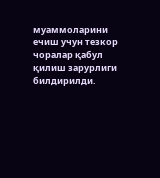муаммоларини ечиш учун тезкор чоралар қабул қилиш зарурлиги билдирилди.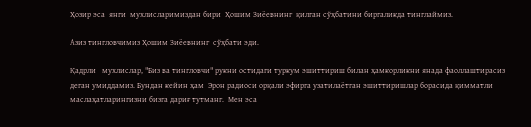Ҳозир эса  янги  мухлисларимиздан бири  Ҳошим Зиёевнинг  қилган сўҳбатини биргаликда тинглаймиз.

Азиз тингловчимиз Ҳошим Зиёевнинг  сўҳбати эди.

Қадрли   мухлислар, "Биз ва тингловчи" рукни остидаги туркум эшиттириш билан ҳамкорликни янада фаоллаштирасиз деган умиддамиз. Бундан кейин ҳам  Эрон радиоси орқали эфирга узатилаётган эшиттиришлар борасида қимматли маслаҳатларингизни бизга дариғ тутманг.  Мен эса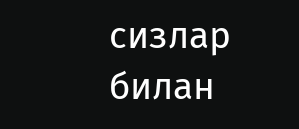сизлар билан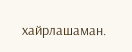хайрлашаман.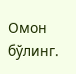Омон бўлинг.